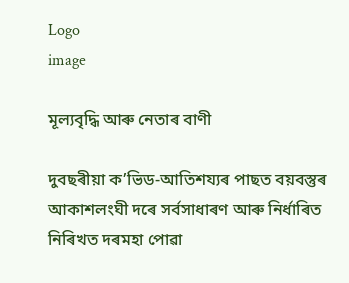Logo
image

মূল্যবৃদ্ধি আৰু নেতাৰ বাণী

দুবছৰীয়া ক’ভিড-আতিশয্যৰ পাছত বয়বস্তুৰ আকাশলংঘী দৰে সৰ্বসাধাৰণ আৰু নিৰ্ধাৰিত নিৰিখত দৰমহা পোৱা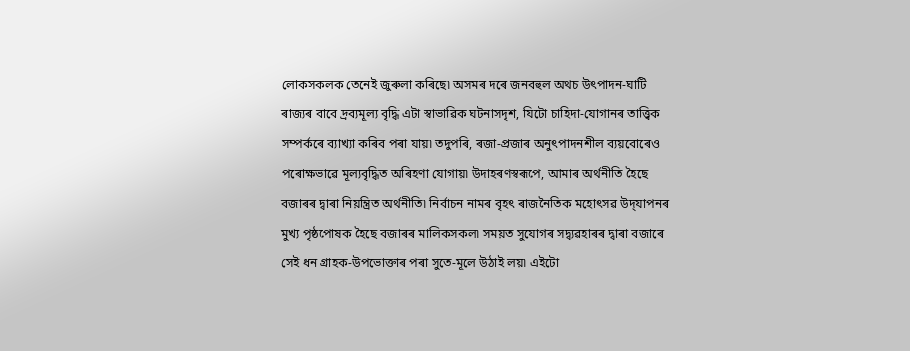লোকসকলক তেনেই জুৰুলা কৰিছে৷ অসমৰ দৰে জনবহুল অথচ উৎপাদন-ঘাটি ৰাজ্যৰ বাবে দ্ৰব্যমূল্য বৃদ্ধি এটা স্বাভাৱিক ঘটনাসদৃশ, যিটো চাহিদা-যোগানৰ তাত্ত্বিক সম্পৰ্কৰে ব্যাখ্যা কৰিব পৰা যায়৷ তদুপৰি, ৰজা-প্ৰজাৰ অনুৎপাদনশীল ব্যয়বোৰেও পৰোক্ষভাৱে মূল্যবৃদ্ধিত অৰিহণা যোগায়৷ উদাহৰণস্বৰূপে, আমাৰ অৰ্থনীতি হৈছে বজাৰৰ দ্বাৰা নিয়ন্ত্ৰিত অৰ্থনীতি৷ নিৰ্বাচন নামৰ বৃহৎ ৰাজনৈতিক মহোৎসৱ উদ্‌যাপনৰ মুখ্য পৃষ্ঠপোষক হৈছে বজাৰৰ মালিকসকল৷ সময়ত সুযোগৰ সদ্ব্যৱহাৰৰ দ্বাৰা বজাৰে সেই ধন গ্ৰাহক-উপভোক্তাৰ পৰা সুতে-মূলে উঠাই লয়৷ এইটো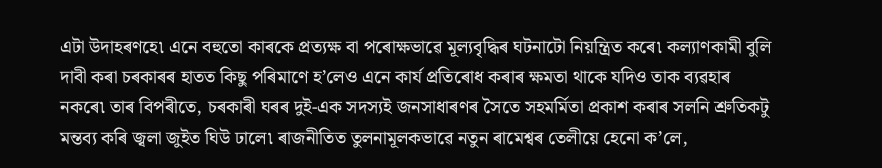এটা উদাহৰণহে৷ এনে বহুতো কাৰকে প্ৰত্যক্ষ বা পৰোক্ষভাৱে মূল্যবৃদ্ধিৰ ঘটনাটো নিয়ন্ত্ৰিত কৰে৷ কল্যাণকামী বুলি দাবী কৰা চৰকাৰৰ হাতত কিছু পৰিমাণে হ’লেও এনে কাৰ্য প্ৰতিৰোধ কৰাৰ ক্ষমতা থাকে যদিও তাক ব্যৱহাৰ নকৰে৷ তাৰ বিপৰীতে, চৰকাৰী ঘৰৰ দুই-এক সদস্যই জনসাধাৰণৰ সৈতে সহমৰ্মিতা প্ৰকাশ কৰাৰ সলনি শ্ৰুতিকটু মন্তব্য কৰি জ্বলা জুইত ঘিউ ঢালে৷ ৰাজনীতিত তুলনামূলকভাৱে নতুন ৰামেশ্বৰ তেলীয়ে হেনো ক’লে,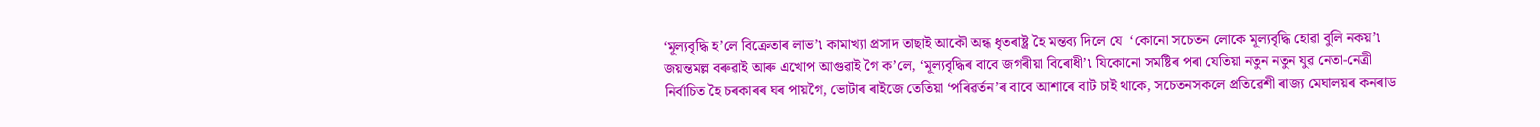‘মূল্যবৃদ্ধি হ’লে বিক্ৰেতাৰ লাভ’৷ কামাখ্যা প্ৰসাদ তাছাই আকৌ অন্ধ ধৃতৰাষ্ট্ৰ হৈ মন্তব্য দিলে যে  ‘কোনো সচেতন লোকে মূল্যবৃদ্ধি হোৱা বুলি নকয়’৷ জয়ন্তমল্ল বৰুৱাই আৰু এখোপ আগুৱাই গৈ ক’লে, ‘মূল্যবৃদ্ধিৰ বাবে জগৰীয়া বিৰোধী’৷ যিকোনো সমষ্টিৰ পৰা যেতিয়া নতুন নতুন যুৱ নেতা-নেত্ৰী নিৰ্বাচিত হৈ চৰকাৰৰ ঘৰ পায়গৈ, ভোটাৰ ৰাইজে তেতিয়া ‘পৰিৱৰ্তন’ৰ বাবে আশাৰে বাট চাই থাকে, সচেতনসকলে প্ৰতিৱেশী ৰাজ্য মেঘালয়ৰ কনৰাড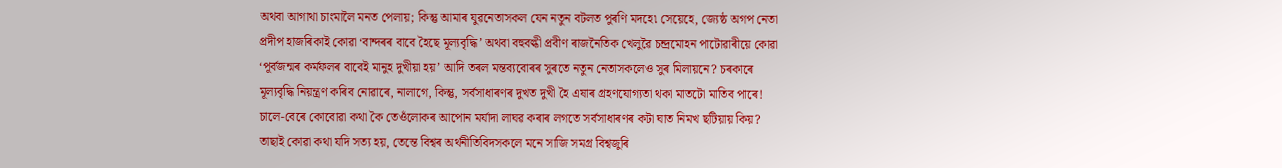অথবা আগাথা চাংমালৈ মনত পেলায়; কিন্তু আমাৰ যুৱনেতাসকল যেন নতুন বটলত পুৰণি মদহে৷ সেয়েহে, জ্যেষ্ঠ অগপ নেতা প্ৰদীপ হাজৰিকাই কোৱা ‘বান্দৰৰ বাবে হৈছে মূল্যবৃদ্ধি’ অথবা বহুবল্কী প্ৰবীণ ৰাজনৈতিক খেলুৱৈ চন্দ্ৰমোহন পাটোৱাৰীয়ে কোৱা ‘পূৰ্বজন্মৰ কৰ্মফলৰ বাবেই মানুহ দুখীয়া হয়’ আদি তৰল মন্তব্যবোৰৰ সুৰতে নতুন নেতাসকলেও সুৰ মিলায়নে? চৰকাৰে মূল্যবৃদ্ধি নিয়ন্ত্ৰণ কৰিব নোৱাৰে, নালাগে, কিন্তু, সৰ্বসাধাৰণৰ দুখত দুখী হৈ এষাৰ গ্ৰহণযোগ্যতা থকা মাতটো মাতিব পাৰে! চালে-বেৰে কোবোৱা কথা কৈ তেওঁলোকৰ আপোন মৰ্যাদা লাঘৱ কৰাৰ লগতে সৰ্বসাধাৰণৰ কটা ঘাত নিমখ ছটিয়ায় কিয়? তাছাই কোৱা কথা যদি সত্য হয়, তেন্তে বিশ্বৰ অৰ্থনীতিবিদসকলে মনে সাজি সমগ্ৰ বিশ্বজুৰি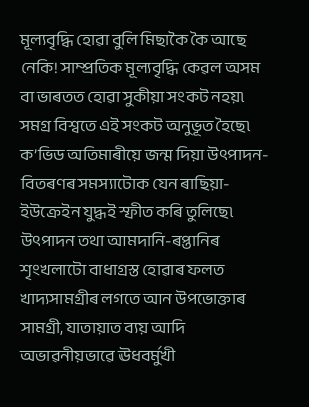মূল্যবৃদ্ধি হোৱা বুলি মিছাকৈ কৈ আছে নেকি! সাম্প্ৰতিক মূল্যবৃদ্ধি কেৱল অসম বা ভাৰতত হোৱা সুকীয়া সংকট নহয়৷ সমগ্ৰ বিশ্বতে এই সংকট অনুভূত হৈছে৷ ক’ভিড অতিমাৰীয়ে জন্ম দিয়া উৎপাদন-বিতৰণৰ সমস্যাটোক যেন ৰাছিয়া-ইউক্ৰেইন যুদ্ধই স্ফীত কৰি তুলিছে৷ উৎপাদন তথা আমদানি-ৰপ্তানিৰ শৃংখলাটো বাধাগ্ৰস্ত হোৱাৰ ফলত খাদ্যসামগ্ৰীৰ লগতে আন উপভোক্তাৰ সামগ্ৰী, যাতায়াত ব্যয় আদি অভাৱনীয়ভাৱে ঊধবৰ্মুখী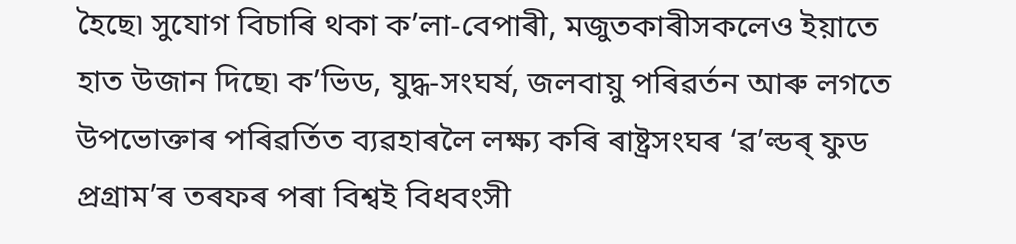হৈছে৷ সুযোগ বিচাৰি থকা ক’লা-বেপাৰী, মজুতকাৰীসকলেও ইয়াতে হাত উজান দিছে৷ ক’ভিড, যুদ্ধ-সংঘৰ্ষ, জলবায়ু পৰিৱৰ্তন আৰু লগতে উপভোক্তাৰ পৰিৱৰ্তিত ব্যৱহাৰলৈ লক্ষ্য কৰি ৰাষ্ট্ৰসংঘৰ ‘ৱ’ল্ডৰ্ ফুড প্ৰগ্ৰাম’ৰ তৰফৰ পৰা বিশ্বই বিধবংসী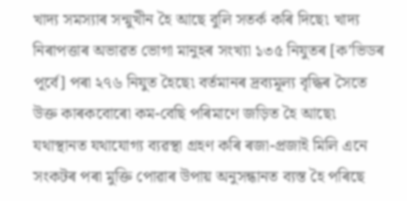খাদ্য সমস্যাৰ সন্মুখীন হৈ আছে বুলি সতৰ্ক কৰি দিছে৷ খাদ্য নিৰাপত্তাৰ অভাৱত ভোগা মানুহৰ সংখ্যা ১৩৫ নিযুতৰ [ক’ভিডৰ পূৰ্বে] পৰা ২৭৬ নিযুত হৈছে৷ বৰ্তমানৰ দ্ৰব্যমূল্য বৃদ্ধিৰ সৈতে উক্ত কাৰকবোৰো কম-বেছি পৰিমাণে জড়িত হৈ আছে৷ যথাস্থানত যথাযোগ্য ব্যৱস্থা গ্ৰহণ কৰি ৰজা-প্ৰজাই মিলি এনে সংকটৰ পৰা মুক্তি পোৱাৰ উপায় অনুসন্ধানত ব্যস্ত হৈ পৰিছে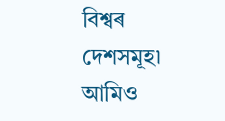বিশ্বৰ দেশসমূহ৷ আমিও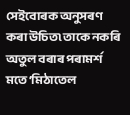সেইবোৰক অনুসৰণ কৰা উচিত৷ তাকে নকৰি অতুল বৰাৰ পৰামৰ্শ মতে ‘মিঠাতেল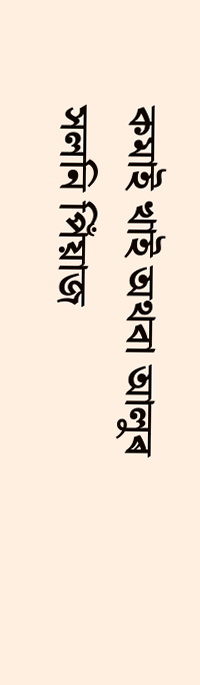কমাই খাই অথবা আলুৰ সলনি পিঁয়াজ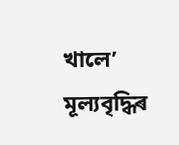খালে’ মূল্যবৃদ্ধিৰ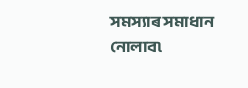সমস্যাৰ সমাধান নোলাব৷